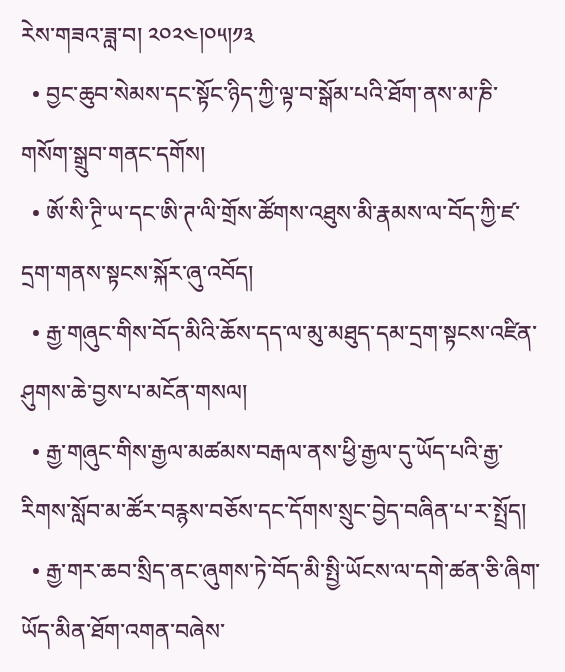རེས་གཟའ་ཟླ་བ། ༢༠༢༤།༠༥།༡༣
  • བྱང་ཆུབ་སེམས་དང་སྟོང་ཉིད་ཀྱི་ལྟ་བ་སྒོམ་པའི་ཐོག་ནས་མ་ཎི་གསོག་སྒྲུབ་གནང་དགོས།
  • ཨོ་སི་ཊྲི་ཡ་དང་ཨི་ཊ་ལི་གྲོས་ཚོགས་འཐུས་མི་རྣམས་ལ་བོད་ཀྱི་ཛ་དྲག་གནས་སྟངས་སྐོར་ཞུ་འབོད།
  • རྒྱ་གཞུང་གིས་བོད་མིའི་ཆོས་དད་ལ་མུ་མཐུད་དམ་དྲག་སྟངས་འཛིན་ཤུགས་ཆེ་བྱས་པ་མངོན་གསལ།
  • རྒྱ་གཞུང་གིས་རྒྱལ་མཚམས་བརྒལ་ནས་ཕྱི་རྒྱལ་དུ་ཡོད་པའི་རྒྱ་རིགས་སློབ་མ་ཚོར་བརྙས་བཅོས་དང་དོགས་སྲུང་བྱེད་བཞིན་པ་ར་སྤྲོད།
  • རྒྱ་གར་ཆབ་སྲིད་ནང་ཞུགས་ཏེ་བོད་མི་སྤྱི་ཡོངས་ལ་དགེ་ཚན་ཅི་ཞིག་ཡོད་མིན་ཐོག་འགན་བཞེས་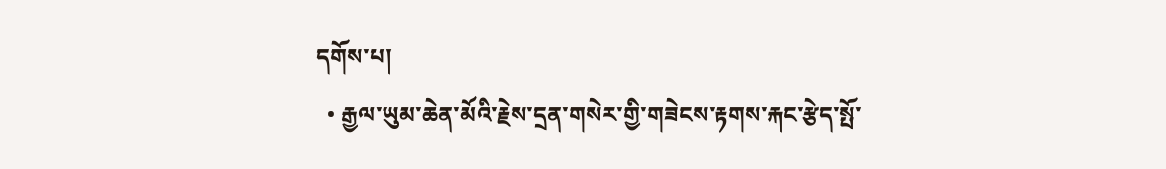དགོས་པ།
  • རྒྱལ་ཡུམ་ཆེན་མོའི་རྗེས་དྲན་གསེར་གྱི་གཟེངས་རྟགས་རྐང་རྩེད་སྤོ་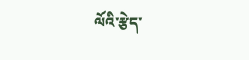ལོའི་རྩེད་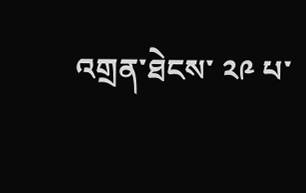འགྲན་ཐེངས་ ༢༩ པ་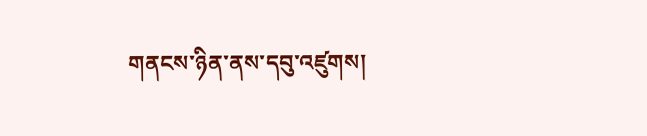གནངས་ཉིན་ནས་དབུ་འཛུགས།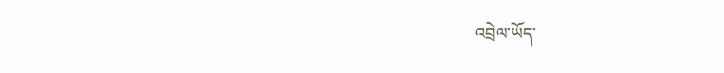འབྲེལ་ཡོད་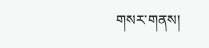གསར་གནས།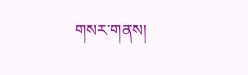གསར་གནས།